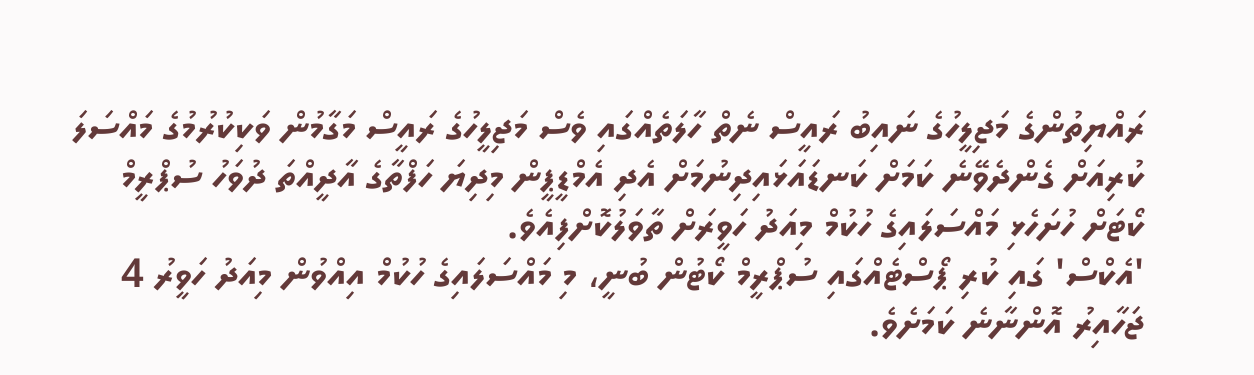ރައްޔިތުންގެ މަޖިލީހުގެ ނައިބު ރައީސް ނެތް ހާލަތެއްގައި ވެސް މަޖިލީހުގެ ރައީސް މަގާމުން ވަކިކުރުމުގެ މައްސަލަ ކުރިއަށް ގެންދެވޭނެ ކަމަށް ކަނޑައަޅައިދިނުމަށް އެދި އެމްޑީޕީން މިދިޔަ ހަފްތާގެ އާދީއްތަ ދުވަހު ސުޕްރީމް ކޯޓަށް ހުށަހެޅި މައްސަލައިގެ ހުކުމް މިއަދު ހަވީރަށް ތާވަލުކޮށްފިއެވެ.
'އެކްސް' ގައި ކުރި ޕޯސްޓެއްގައި ސުޕްރީމް ކޯޓުން ބުނީ، މި މައްސަލައިގެ ހުކުމް އިއްވުން މިއަދު ހަވީރު 4 ޖަހާއިރު އޮންނާނެ ކަމަށެވެ.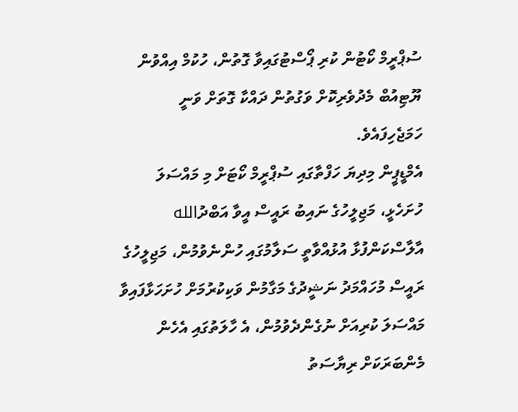ސުޕްރީމް ކޯޓުން ކުރި ޕޯސްޓުގައިވާ ގޮތުން، ހުކުމް އިއްވުން ޔޫޓިއުބް މެދުވެރިކޮށް ވަގުތުން ދައްކާ ގޮތަށް ވަނީ ހަމަޖެހިފައެވެ.
އެމްޑީޕީން މިދިޔަ ހަފްތާގައި ސުޕްރީމް ކޯޓަށް މި މައްސަލަ ހުށަހެޅީ، މަޖިލީހުގެ ނައިބު ރައީސް އީވާ އަބްދުالله އާލާސްކަންފުޅާ އުޅުއްވާތީ ސަލާމުގައި ހުންނެވުމުން، މަޖިލީހުގެ ރައީސް މުހައްމަދު ނަޝީދުގެ މަގާމުން ވަކިކުރުމަށް ހުށަހަޅާފައިވާ މައްސަލަ ކުރިއަށް ނުގެންދެވުމުން، އެ ހާލަތުގައި އެހެން މެންބަރަކަށް ރިޔާސަތު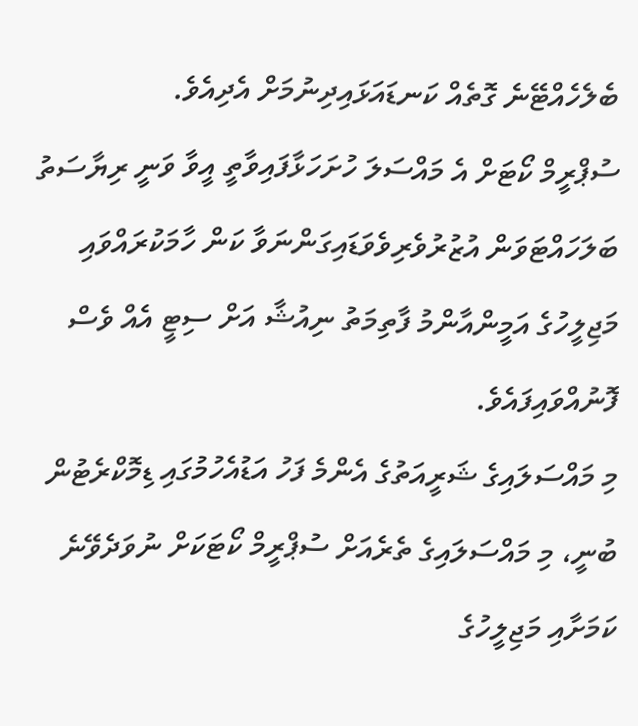ބެލެހެއްޓޭނެ ގޮތެއް ކަނޑައަޅައިދިނުމަށް އެދިއެވެ.
ސުޕްރީމް ކޯޓަށް އެ މައްސަލަ ހުށަހަޅާފައިވާތީ އީވާ ވަނީ ރިޔާސަތު ބަލަހައްޓަވަން އުޒުރުވެރިވެވަޑައިގަންނަވާ ކަން ހާމަކުރައްވައި މަޖިލީހުގެ އަމީންއާންމު ފާތިމަތު ނިއުޝާ އަށް ސިޓީ އެއް ވެސް ފޮނުއްވައިފައެވެ.
މި މައްސަލައިގެ ޝަރީއަތުގެ އެންމެ ފަހު އަޑުއެހުމުގައި ޑިމޮކްރެޓުން ބުނީ، މި މައްސަލައިގެ ތެރެއަށް ސުޕްރީމް ކޯޓަކަށް ނުވަދެވޭނެ ކަމަށާއި މަޖިލީހުގެ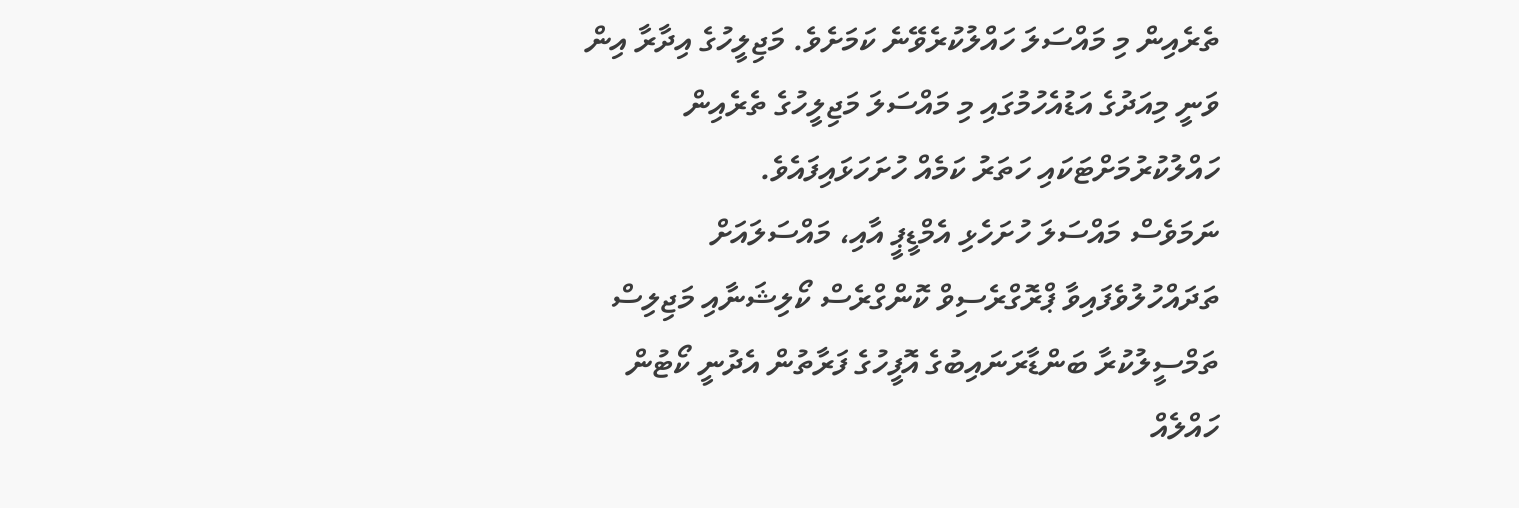ތެރެއިން މި މައްސަލަ ހައްލުކުރެވޭނެ ކަމަށެވެ. މަޖިލީހުގެ އިދާރާ އިން ވަނީ މިއަދުގެ އަޑުއެހުމުގައި މި މައްސަލަ މަޖިލީހުގެ ތެރެއިން ހައްލުކުރުމަށްޓަކައި ހަތަރު ކަމެއް ހުށަހަޅައިފައެވެ.
ނަމަވެސް މައްސަލަ ހުށަހެޅި އެމްޑީޕީ އާއި، މައްސަލައަށް ތަދައްހުލުވެފައިވާ ޕްރޮގްރެސިވް ކޮންގްރެސް ކޯލިޝަނާއި މަޖިލިސް ތަމްސީލުކުރާ ބަންޑާރަނައިބުގެ އޮފީހުގެ ފަރާތުން އެދުނީ ކޯޓުން ހައްލެއް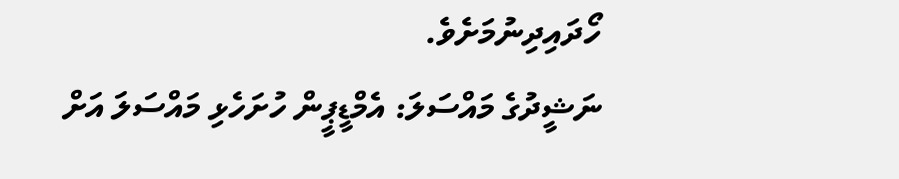ހޯދައިދިނުމަށެވެ.
ނަޝީދުގެ މައްސަލަ: އެމްޑީޕީން ހުށަހެޅި މައްސަލަ އަށް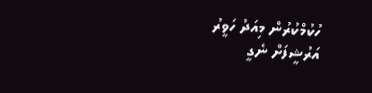ހުކުމްކުރުން މިއަދު ހަވީރު
އަރުޝީފަށް ނެގީ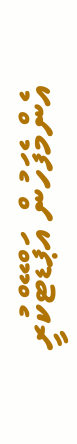އެންމެފަހުން އަޕްޑޭޓްކުރީ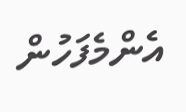އެންމެފަހުން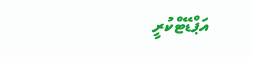އަޕްޑޭޓްކުރީ